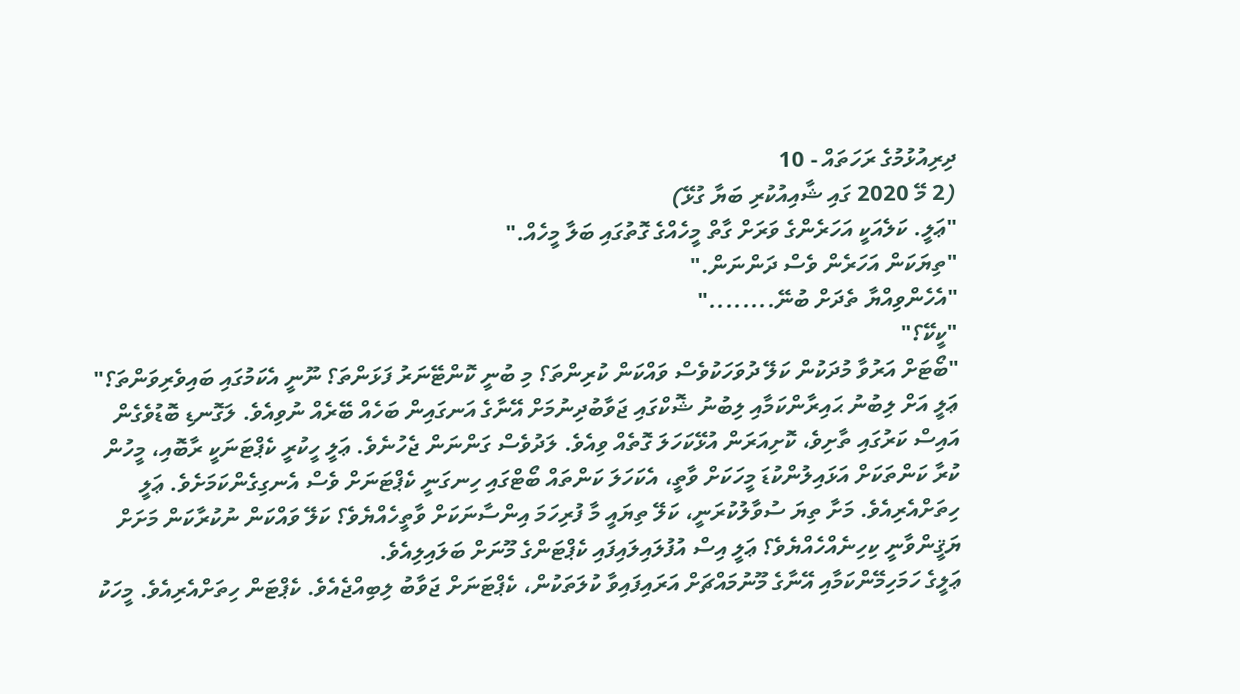ދިރިއުޅުމުގެ ރަހަތައް - 10
(2 މޭ 2020 ގައި ޝާއިއުކުރި ބަޔާ ގުޅޭ)
"ޢަލީ. ކަލެއަކީ އަހަރެންގެ ވަރަށް ގާތް މީހެއްގެ ގޮތުގައި ބަލާ މީހެއް."
"ތިޔަކަން އަހަރެން ވެސް ދަންނަން."
"އެހެންވިއްޔާ ތެދަށް ބުނޭ........"
"ކީކޭ؟"
"ބޯޓަށް އަރުވާ މުދަކުން ކަލޭ ދުވަހަކުވެސް ވައްކަން ކުރިންތަ؟ މި ބުނީ ކޮންޓޭނަރު ފަޅަންތަ؟ ނޫނީ އެކަމުގައި ބައިވެރިވަންތަ؟"
ޢަލީ އަށް ލިބުނު ޙައިރާންކަމާއި ލިބުނު ޝޮކްގައި ޖަވާބުދިނުމަށް އޭނާގެ އަނގައިން ބަހެއް ބޭރެއް ނުވިއެވެ. ލަގޮނޑި ބޮޑުވެގެން އައިސް ކަރުގައި ތާށިވެ، ކޮށިއަރަން އުޅޭކަހަލަ ގޮތެއް ވިއެވެ. ލަދުވެސް ގަންނަން ޖެހުނެވެ. ޢަލީ ހީކުރީ ކެޕްޓަނަކީ ރާބޮއި، މީހުން ކުރާ ކަންތަކަށް އަޅައިލުންކުޑަ މީހަކަށް ވާތީ، އެކަހަލަ ކަންތައް ބޯޓްގައި ހިނގަނީ ކެޕްޓަނަށް ވެސް އެނގިގެންކަމަށެވެ. ޢަލީ ހިތަށްއެރިއެވެ. މަށާ ތިޔަ ސުވާލުކުރަނީ، ކަލޭ ތިޔައީ މާ ފުރިހަމަ އިންސާނަކަށް ވާތީހެއްޔެވެ؟ ކަލޭ ވައްކަން ނުކުރާކަން މަށަށް ޔަޤީންވާނީ ކިހިނެއްހެއްޔެވެ؟ ޢަލީ އިސް އުފުލައިލައިފައި ކެޕްޓަންގެ މޫނަށް ބަލައިލިއެވެ.
ޢަލީގެ ހަމަހިމޭންކަމާއި އޭނާގެ މޫނުމައްޗަށް އަރައިފައިވާ ކުލަތަކުން، ކެޕްޓަނަށް ޖަވާބު ލިބިއްޖެއެވެ. ކެޕްޓަން ހިތަށްއެރިއެވެ. މީހަކު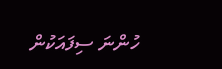ހުންނަ ސިފައަކުން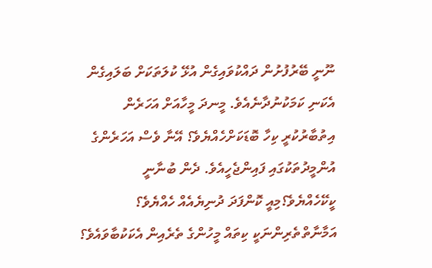ނޫނީ ބޭރުފުށުން ދައްކުވައިގެން އުޅޭ ކުލަތަކަށް ބަލައިގެން އެކަނި ކަމަކުނުދާނެއެވެ. މީނދަ މީހާއަށް އަހަރެން އިތުބާރުކުރީ ކިހާ ބޮޑަކަށްހެއްޔެވެ؟ އޭނާ ވެސް އަހަރެންގެ އުންމީދުތަކުގައި ފައިންޖެހީއެވެ. ދެން ބުނާނީ ކީކޭހެއްޔެވެ؟މިއީ ކޮންފަދަ ދުނިޔެއެއް ހެއްޔެވެ؟ އަމާނާތްތެރިންނަކީ ކިތައް މީހުންގެ ތެރެއިން އެކަކުބާވައެވެ؟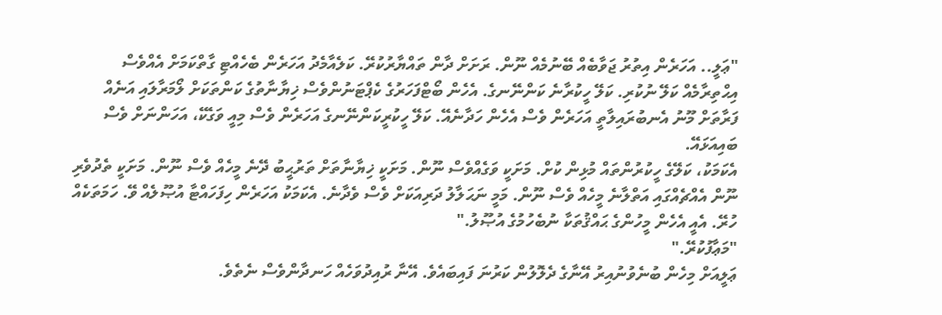"ޢަލީ.. އަހަރެން އިތުރު ޖަވާބެއް ބޭނުމެއް ނޫން. ރަށަށް ދާން ތައްޔާރުކުރޭ. ކަލެއާމެދު އަހަރެން ބެހެއްޓި ގާތްކަމަށް އެއްވެސް އިޙްތިރާމެއް ކަލޭ ނުކުރި. ކަލޭ ހީކުރާނެ ކަންނޭނގެ. އެހެން ބޯޓްފަހަރުގެ ކެޕްޓަނުންވެސް ޚިޔާނާތުގެ ކަންތަކަށް ލޯމަރާލައި އަނެއް ފަރާތަށް މޫނު އެނބުރައިލާތީ އަހަރެން ވެސް އެހެން ހަދާނެއޭ. ކަލޭ ހީކުރީކަންނޭނގެ އަހަރެން ވެސް މިއީ ވަގެކޭ، އަހަންނަށް ވެސް ބައިއަޅައޭ.
އެކަމަކު، ކަލޭގެ ހީކުރުންތައް މުޅިން ކުށް. މަށަކީ ވަގެއްވެސް ނޫން. މަށަކީ ޚިޔާނާތަށް ތަރުޙީބު ދޭނެ މީހެއް ވެސް ނޫން. މަށަކީ ތެދުވެރި ނޫން އެއްޗެއްގައި އަތްލާނެ މީހެއް ވެސް ނޫން. މަމީ ނަޙަލާލު ދަރިއަކަށް ވެސް ވެދާނެ. އެކަމަކު އަހަރެން ހިފަހައްޓާ އުޞޫލެއް ވޭ. ހަމަތަކެއް ހުރޭ. އެއީ އެހެން މީހުންގެ ޙައްޤުތަކާ ނުބެހުމުގެ އުޞޫލު."
"މަޢާފުކުރޭ."
ޢަލީއަށް މިހެން ބުނެވުނުއިރު އޭނާގެ ދެލޮލުން ކަރުނަ ފައިބައެވެ. އޭނާ ރުއިދުވަހެއް ހަނދާންވެސް ނެތެވެ.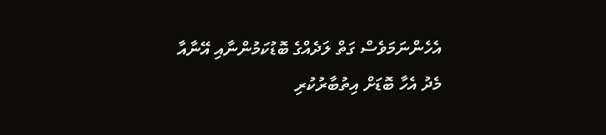އެހެންނަމަވެސް ގަތް ލަދެއްގެ ބޮޑުކަމުންނާއި އޭނާއާ މެދު އެހާ ބޮޑަށް އިތުބާރުކުރި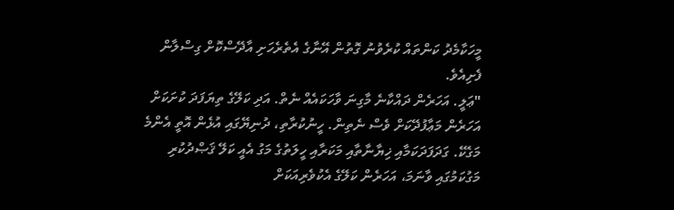މީހަކާމެދު ކަންތައް ކުރެވުނު ގޮތުން އޭނާގެ އެތެރެހަށި އާދޭސްކޮށް ގިސްލާން ފެށިއެވެ.
"ޢަލީ. އަހަރެން ދައްކާނެ މާގިނަ ވާހަކައެއް ނެތް. އަދި ކަލޭގެ ތިޔަފަދަ ކުށަކަށް އަހަރެން މަޢާފުދޭކަށް ވެސް ނެތިން. ހީނުކުރާތި، ދުނިޔޭގައި އުޅެން އޮތީ އެންމެ މަގެކޭ. ގަދަފަދަކަމާއި ޚިޔާނާތާއި މަކަރާއި ހީލަތުގެ މަގު އެއީ ކަލޭ ޤަޞްދުކުރި މަގުކަމުގައި ވާނަމަ، އަހަރެން ކަލޭގެ އެކުވެރިއަކަށް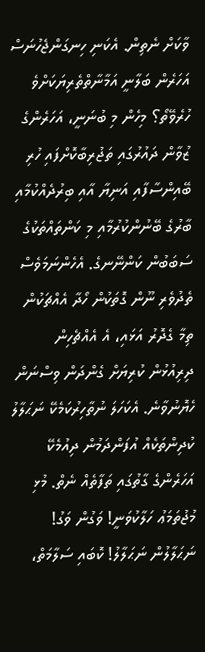ވާކަށް ނެތިން. އެކަނި ހިނގަންޖެހުނަސް އަހަރެން ބަލާނީ އަމާނާތްތެރިޔަކަށްވެ ހުރެވޭތޯ؟ މިހެން މި ބުނަނީ، އަހަރެންގެ ޒުވާން ދައުރުގައި ތަޖުރިބާކޮށްފައި ހުރި ބޭއިންސާފާއި އަނިޔާ އާއި ބިރުދެއްކުމާއި ބާރުގެ ބޭނުންކުރުމާއި މި ކަންތައްތަކުގެ ސަބަބުން ކަންނޭނގެ. އެހެންނަމަވެސް ތެދުވެރި ނޫން ގޮތަކުން ހޯދާ އެއްޗަކުން ތިމާ ގެދޮރު އަޅައި، އެ އެއްޗެހިން ދިރިއުޅުން ކުރިޔަށް ގެންދަން ވިސްނަން ހެޔޮނުވާނެ. އެކަހަލަ ނުތާހިރުކަމެކޭ ނަޙަލާލު ކުދިންތަކެއް އުފަންދަމުން ދިއުމެކޭ އަހަރެންގެ ގާތުގައި ތަފާތެއް ނެތް. މުޅި މުޖުތަމަޢު ހަލާކުވަނީ! ވަގުން ވަގު! ނަޙަލާލުން ނަޙަލާލު! ކޮބައި ސަލާމަތް،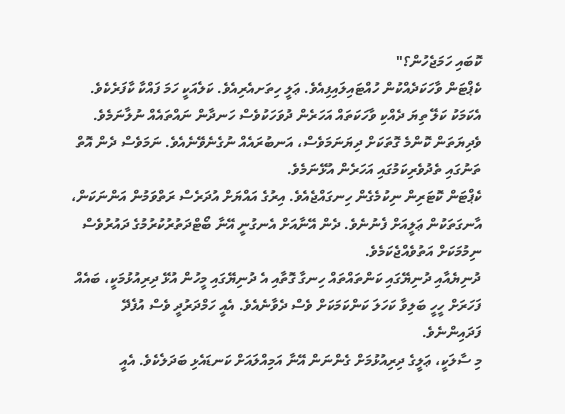ކޮބައި ހަމަޖެހުން؟"
ކެޕްޓަން ވާހަކަދެއްކުން ހުއްޓައިލައިފިއެވެ. ޢަލީ ހިތަށއެރިއެވެ. ކަލެއަކީ ހަމަ ފައްކާ ކާފަރެކެވެ. އެކަމަކު ކަލޭ ތިޔަ ދެއްކި ވާހަކަތައް އަހަރެން ދުވަހަކުވެސް ހަނދާން ނައްތައެއް ނުލާނަމެވެ. ވެދިޔަތަން ކޮންމެ ގޮތަކަށް ދިޔަނަމަވެސް، އަނބުރައެއް ނުގެނެވޭނެއެވެ. ނަމަވެސް ދެން އޮތް ތަނުގައި ތެދުވެރިކަމުގައި އަހަރެން އުޅޭނަމެވެ.
ކެޕްޓަން ކޮޓަރިން ނިކުމެގެން ހިނގައްޖެއެވެ. އިރުގެ އައްޔަށް އުދަރެސް ރަތްވަމުން އަންނަކަން، އާނގަތަކުން ޢަލީއަށް ފެނުނެވެ. ދެން އޭނާއަށް އެނގުނީ އޭނާ ބޯޓްދަތުރުކުރުމުގެ ދައުރުވެސް ނިމުމަކަށް އަތުވެއްޖެކަމެވެ.
ދުނިޔެއާއި ދުނިޔޭގައި ކަންތައްތައް ހިނގާ ގޮތާއި އެ ދުނިޔޭގައި މީހުން އުޅޭ ދިރިއުޅުމަކީ، ބައެއް ފަހަރަށް ހީހީ ބަލިވާ ކަހަލަ ކަންކަމަކަށް ވެސް ދެވާނެއެވެ. އެއީ ހަމްދަރުދީ ވެސް އުފެދޭ ފަދައިންނެވެ.
މި ސާލަކީ، ޢަލީގެ ދިރިއުޅުމަށް ގެންނަން އޭނާ އަމިއްލައަށް ކަނޑައެޅި ބަދަލެކެވެ. އެއީ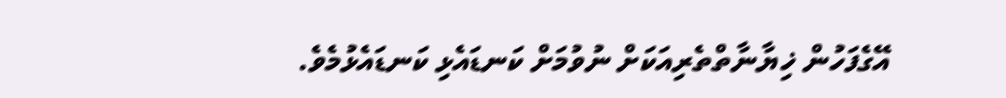އޭގެފަހުން ޚިޔާނާތްތެރިއަކަށް ނުވުމަށް ކަނޑައެޅި ކަނޑައެޅުމެވެ.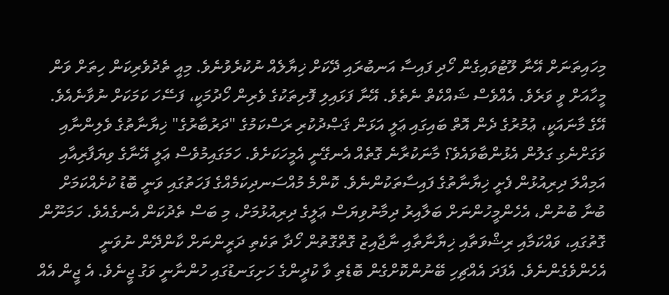މިހައިތަނަށް އޭނާ ލޫޓުވައިގެން ހޯދި ފައިސާ އަނބުރައި ދޭކަށް ޚިޔާލެއް ނުކުރެވުނެވެ. މިއީ ތެދުވެރިކަން ހިތަށް ވަން މީހާއަށް ވީ ވަރެވެ. އެއްވެސް ޝައްކެތް ނެތެވެ. އޭނާ ފަޅައިލި ފޮށިތަކުގެ ވެރިން ހޯދުމަކީ، ފަސޭހަ ކަމަކަށް ނުވާނެއެވެ. އޭގެ މާނައަކީ، ޢުމުރުގެ ދެން އޮތް ބައިގައި ޢަލީ އަޅަން ޤަޞްދުކުރި ރަސްކަމުގެ "ދަރުބާރުގެ" ޚިޔާނާތުގެ ވެލިންނާއި ވަގަށްނެގި ގަލުން އެޅުންބާވައެވެ؟ މާނަކުރާނެ ގޮތެއް އެނގޭނީ އެމީހަކަށެވެ. ހަމަގައިމުވެސް ޢަލީ އޭނާގެ ވިޔަފާރިއާއި އަމިއްލަ ދިރިއުޅުން ފެށީ ޚިޔާނާތުގެ ފައިސާތަކުންނެވެ. ކޮންމެ މުއްސަނދިކަމެއްގެ ފަހަތުގައި ވަނީ ބޮޑު ކުށެއްކަމަށް ބުނާ ބުނުން، އެހެންމީހުންނަށް ބަލާއިރު ދިމާނުވިޔަސް ޢަލީގެ ދިރިއުޅުމަށް، މި ބަސް ތެދުކަން އެނގެއެވެ. ހަމަނޫން ގޮތުގައި، ވައްކަމާއި ރިޝްވަތާއި ޚިޔާނާތާއި ނާޖާއިޒު ގޮތްގޮތުން ހޯދާ ތަކެތި ދަރީންނަށް ކާންދޭން ނުވަނީ އެހެންވެގެންނެވެ. އެފަދަ އެއްޗިހި ބޭނުންކޮށްގެން ބޮޑެތި ވާ ކުދީންގެ ހަށިގަނޑުގައި ހުންނާނީ ވަގު ޖީނެވެ. އެ ޖީން އެއް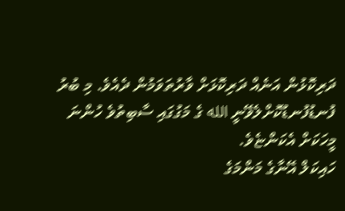ދަރިކޮޅުން އަނެއް ދަރިކޮޅަށް ވާރުތަވަމުން ދެއެވެ. މި ބުރު ފުނޑުފުނޑުކޮށްލެވޭނީ الله ގެ މަގުގައި ސާބިތުވެ ހުންނަ މީހަކަށް އެކަންޏެވެ.
ހައިކަލް އޭނާގެ މަންމަގެ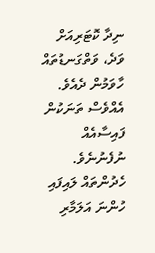ނިދާ ކޮޓަރިއަށް ވަދެ، ވަތްގަނޑުތައް ހާވަމުން ދެއެވެ. އެއްވެސް ތަނަކުން ފައިސާއެއް ނުފެނުނެވެ. ހެދުންތައް ލައިފައި ހުންނަ އަލަމާރި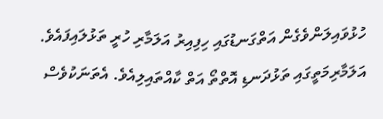ހުޅުވައިލަންވެގެން އަތްގަނޑުގައި ހިފިއިރު އަލަމާރި ހުރީ ތަޅުލައިފައެވެ. އަލަމާރިމަތީގައި ތަޅުދަނޑި އޮތްތޯ އަތް ކާއްތައިލިއެވެ. އެތަނަކުވެސް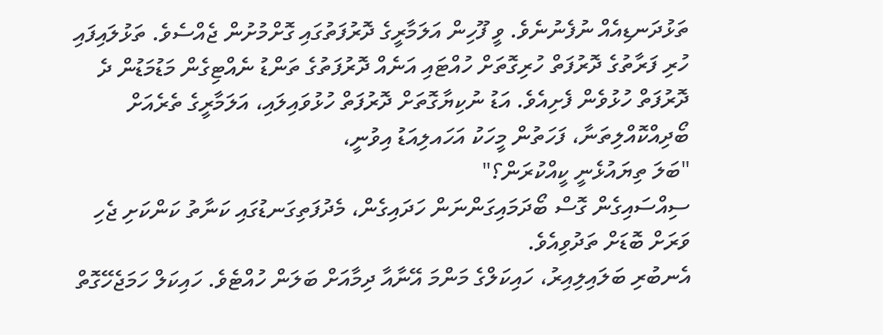ތަޅުދަނޑިއެއް ނުފެނުނެވެ. ވީ ފޫހިން އަލަމާރީގެ ދޮރުފަތުގައި ގޮށްމުށުން ޖެއްސެވެ. ތަޅުލައިފައި ހުރި ފަރާތުގެ ދޮރުފަތް ހުރިގޮތަށް ހުއްޓައި އަނެއް ދޮރުފަތުގެ ތަންޑު ނެއްޓިގެން މަޑުމަޑުން ދެ ދޮރުފަތް ހުޅުވެން ފެށިއެވެ. އަޑު ނުކިޔާގޮތަށް ދޮރުފަތް ހުޅުވައިލައި، އަލަމާރީގެ ތެރެއަށް ބޯދިއްކޮއްލިތަނާ، ފަހަތުން މީހަކު އަހައލިއަޑު އިވުނީ،
"ބަލަ ތިޔައުޅެނީ ކީއްކުރަން؟"
ސިއްސައިގެން ގޮސް ބޯދަމައިގަންނަން ހަދައިގެން، މެދުފަތިގަނޑުގައި ކަނާތު ކަންކަށި ޖެހި ވަރަށް ބޮޑަށް ތަދުވިއެވެ.
އެނބުރި ބަލައިލިއިރު، ހައިކަލްގެ މަންމަ އޭނާއާ ދިމާއަށް ބަލަން ހުއްޓެވެ. ހައިކަލް ހަމަޖެހޭގޮތް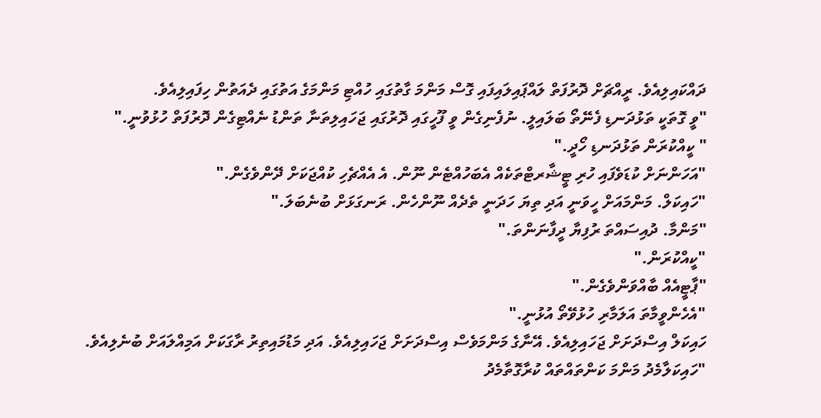ދައްކައިލިއެވެ. ރީއްޗަށް ދޮރުފަތް ލައްޕައިލައިފައި ގޮސް މަންމަ ގާތުގައި ހުއްޓި މަންމަގެ އަތުގައި ދެއަތުން ހިފައިލިއެވެ.
"ވީ ގޮތަކީ ތަޅުދަނޑި ފެނޭތޯ ބަލައިލީ. ނުފެނިގެން ވީ ފޫހީގައި ދޮރުގައި ޖަހައިލިތަނާ ތަންޑު ނެއްޓިގެން ދޮރުފަތް ހުޅުވުނީ."
" ކީއްކުރަން ތަޅުދަނޑި ހޯދީ."
"އަހަންނަށް ކުޑަވެފައި ހުރި ޓީޝާރޓްތަކެއް އެބަހުއްޓެން ނޫން. އެ އެއްޗެހި ކުއްޖަކަށް ދޭންވެގެން."
"ހައިކަލް. މަންމައަށް ހީވަނީ އަދި ތިޔަ ހަދަނީ ތެދެއް ނޫންހެން. ރަނގަޅަށް ބުނެބަލަ."
"މަންމާ. ދުއިސައްތަ ރުފިޔާ ދީފާނަންތަ."
"ކީއްކުރަން."
"ޕާޓީއެއް ބާއްވަންވެގެން."
"އެހެންވީމާތަ އަލަމާރި ހުޅުވޭތޯ އުޅުނީ."
ހައިކަލް އިސްދަށަށް ޖަހައިލިއެވެ. އޭނާގެ މަންމަވެސް އިސްދަށަށް ޖަހައިލިއެވެ. އަދި މަޑުމައިތިރު ރާގަކަށް އަމިއްލައަށް ބުނެލިއެވެ.
"ހައިކަލާމެދު މަންމަ ކަންތައްތައް ކުރާގޮތާމެދު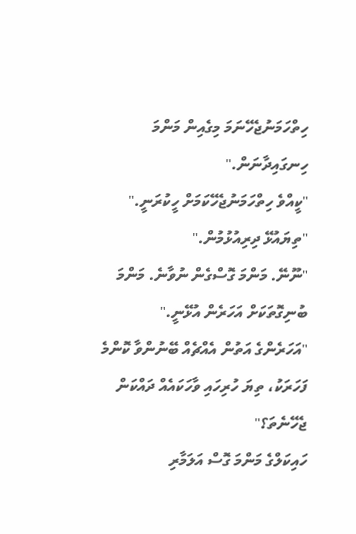ހިތްހަމަނުޖެހޭނަމަ މިގެއިން މަންމަ ހިނގައިދާނަން."
"ކީއްވެ ހިތްހަމަނުޖެހޭކަމަށް ހީކުރަނީ."
"ތިޔައުޅޭ ދިރިއުޅުމުން."
"ނޫނޭ. މަންމަ ގޮސްގެން ނުވާނެ. މަންމަ ބުނިގޮތަކަށް އަހަރެން އުޅޭނީ."
"އަހަރެންގެ އަތުން އެއްޗެއް ބޭނުންވާ ކޮންމެ ފަހަރަކު، ތިޔަ ހުރިހައި ވާހަކައެއް ދައްކަން ޖެހޭނެތަ؟"
ހައިކަލްގެ މަންމަ ގޮސް އަލަމާރި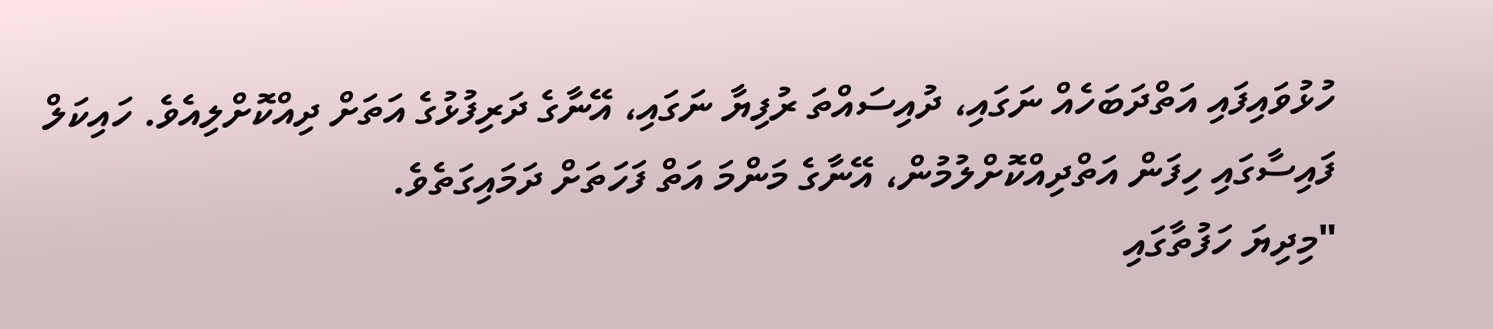ހުޅުވައިފައި އަތްދަބަހެއް ނަގައި، ދުއިސައްތަ ރުފިޔާ ނަގައި، އޭނާގެ ދަރިފުޅުގެ އަތަށް ދިއްކޮށްލިއެވެ. ހައިކަލް ފައިސާގައި ހިފަން އަތްދިއްކޮށްލުމުން، އޭނާގެ މަންމަ އަތް ފަހަތަށް ދަމައިގަތެވެ.
"މިދިޔަ ހަފުތާގައި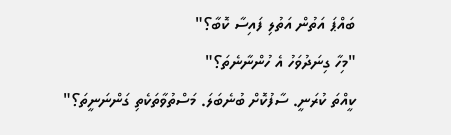ބައްޕަ އަތުން އަތުލި ފައިސާ ކޮބާ؟"
"މިހާ ގިނަދުވަހު އެ ހުންނާނެތަ؟"
ކީއްތަ ކުރަނީ. ސާފުކޮށް ބުނެބަލަ. މަސްތުވާތަކެތި ގަންނަނީތަ؟"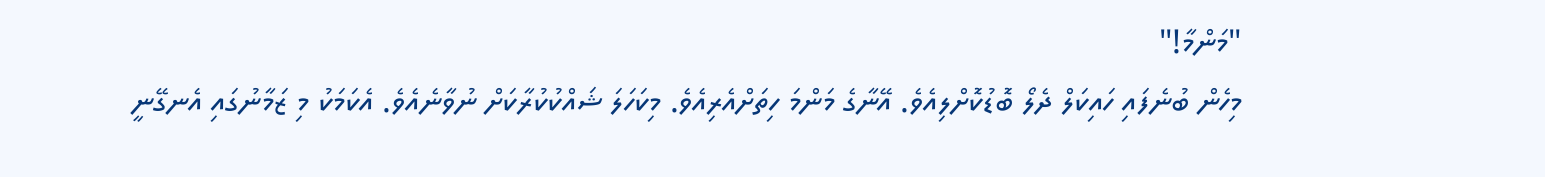"މަންމާ!"
މިހެން ބުނެފައި ހައިކަލް ދެލޯ ބޮޑުކޮށްލިއެވެ. އޭނާގެ މަންމަ ހިތަށްއެރިއެވެ. މިކަހަލަ ޝައްކުކުރާކަށް ނުވާނެއެވެ. އެކަމަކު މި ޒަމާނުގައި އެނގޭނީ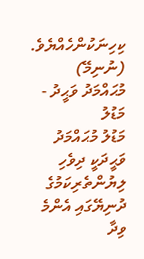ކިހިނަކުންހެއްޔެވެ.
(ނުނިމޭ)
މުޙައްމަދު ވަޙީދު - މަޑުލު
މަޑުލު މުޙައްމަދު ވަޙީދަކީ ދިވެހި ލިޔުންތެރިކަމުގެ ދުނިޔޭގައި އެންމެ ވިދާ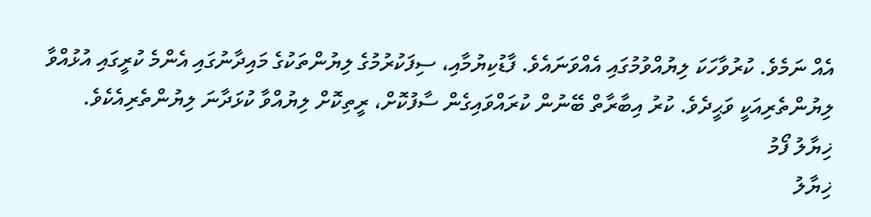އެއް ނަމެވެ. ކުރުވާހަކަ ލިޔުއްވުމުގައި އެއްވަނައެވެ. ފާޑުކިޔުމާއި، ސިފަކުރުމުގެ ލިޔުންތަކުގެ މައިދާނުގައި އެންމެ ކުރީގައި އުޅުއްވާ ލިޔުންތެރިއަކީ ވަޙީދެވެ. ކުރު އިބާރާތް ބޭނުން ކުރައްވައިގެން ސާފުކޮށް، ރީތިކޮށް ލިޔުއްވާ ކުޅަދާނަ ލިޔުންތެރިއެކެވެ.
ޚިޔާލު ފޯމު
ޚިޔާލު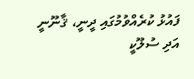ފައުޅު ކުރެއްވުމުގައި ދީނީ، ޤާނޫނީ އަދި ސުލޫކީ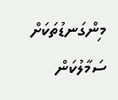މިންގަނޑުތަކަށް ސަމާލުކަން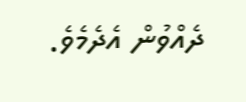ދެއްވުން އެދެމެވެ.